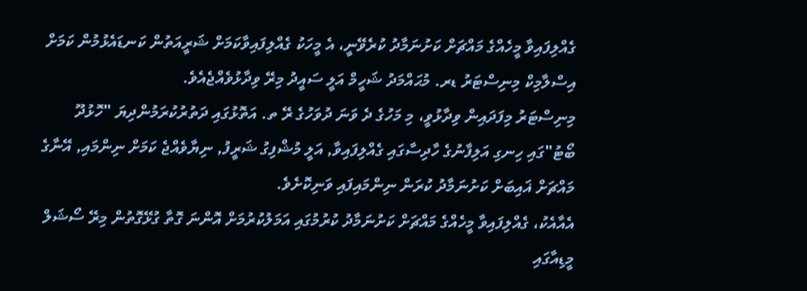ގެއްލިފައިވާ މީހެއްގެ މައްޗަށް ކަށުނަމާދު ކުރެވޭނީ، އެ މީހަކު ގެއްލިފައިވާކަމަށް ޝަރީއަތުން ކަނޑައެޅުމުން ކަމަށް އިސްލާމިކް މިނިސްޓަރު ޑރ. މުޙައްމަދު ޝަހީމް އަލީ ސައީދު މިރޭ ވިދާޅުވެއްޖެއެވެ.
މިނިސްޓަރު މިފަދައިން ވިދާޅުވީ، މި މަހުގެ ދެ ވަނަ ދުވަހުގެ ރޭ ތ. އަތޮޅުގައި ދަތުރުކުރަމުންދިޔަ "ހޮޅުދޫ ބޯޓު"ގައި ހިނގި އަލިފާނުގެ ހާދިސާގައި ގެއްލިފައިވާ, އަލީ މުޝްފިގު ޝަރީފު, ނިޔާވެއްޖެ ކަމަށް ނިންމައި, އޭނާގެ މައްޗަށް ޣައިބަށް ކަށުނަމާދު ކުރަން ނިންމައިފައި ވަނިކޮށެވެ.
އެއާއެކު، ގެއްލިފައިވާ މީހެއްގެ މައްޗަށް ކަށުނަމާދު ކުރުމުގައި އަމަލުކުރުމަށް އޮންނަ ގޮތާ ގުޅޭގޮތުން މިރޭ ސޯޝަލް މީޑިއާގައި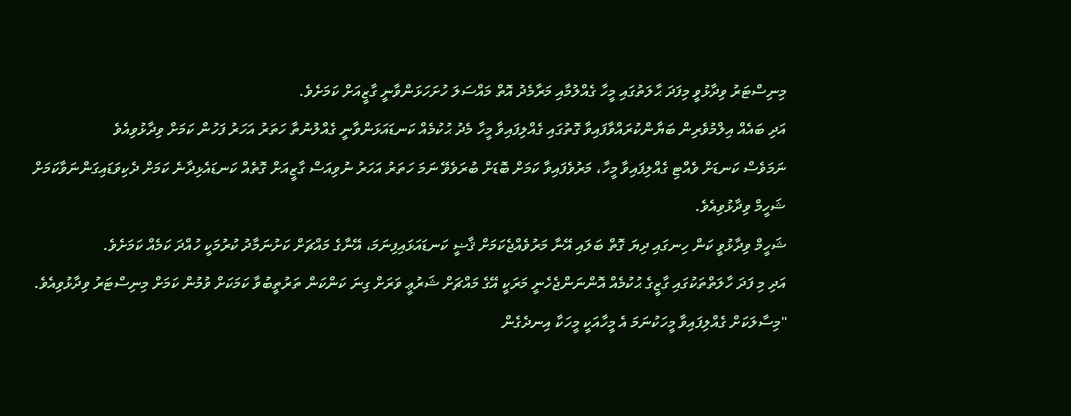މިނިސްޓަރު ވިދާޅުވީ މިފަދަ ޙާލަތުގައި މީހާ ގެއްލުމާއި މަރާމެދު އޮތް މައްސަލަ ހުށަހަޅަންވާނީ ގާޒީއަށް ކަމަށެވެ.
އަދި ބައެއް އިލްމުވެރިން ބަޔާންކުރައްވާފައިވާ ގޮތުގައި ގެއްލިފައިވާ މީހާ މެދު ޙުކުމެއް ކަނޑައަޅަންވާނީ ގެއްލުނުތާ ހަތަރު އަހަރު ފަހުން ކަމަށް ވިދާޅުވިއެވެ
ނަމަވެސް ކަނޑަށް ވެއްޓި ގެއްލިފައިވާ މީހާ، މަރުވެފައިވާ ކަމަށް ބޮޑަށް ބުރަވެވޭ ނަމަ ހަތަރު އަހަރު ނުވިއަސް ގާޒީއަށް ގޮތެއް ކަނޑައެޅިދާނެ ކަމަށް ދެކިވަޑައިގަންނަވާކަމަށް ޝަހީމް ވިދާޅުވިއެވެ.
ޝަހީމް ވިދާޅުވީ ކަން ހިނގައި ދިޔަ ގޮތް ބަލައި އޭނާ މަރުވެއްޖެކަމަށް ޤާޟީ ކަނޑައަޅައިފިނަމަ، އޭނާގެ މައްޗަށް ކަށުނަމާދު ކުރުމަކީ ހުއްދަ ކަމެއް ކަމަށެވެ.
އަދި މި ފަދަ ހާލަތްތަކުގައި ގާޒީގެ ޙުކުމެއް އޮންނަންޖެހެނީ މަރަކީ އޭގެ މައްޗަށް ޝަރުޢީ ވަރަށް ގިނަ ކަންކަން ތަރުތީބުވާ ކަމަކަށް ވުމުން ކަމަށް މިނިސްޓަރު ވިދާޅުވިއެވެ.
"މިސާލަކަށް ގެއްލިފައިވާ މީހަކުނަމަ އެ މީހާއަކީ މީހަކާ އިނދެގެން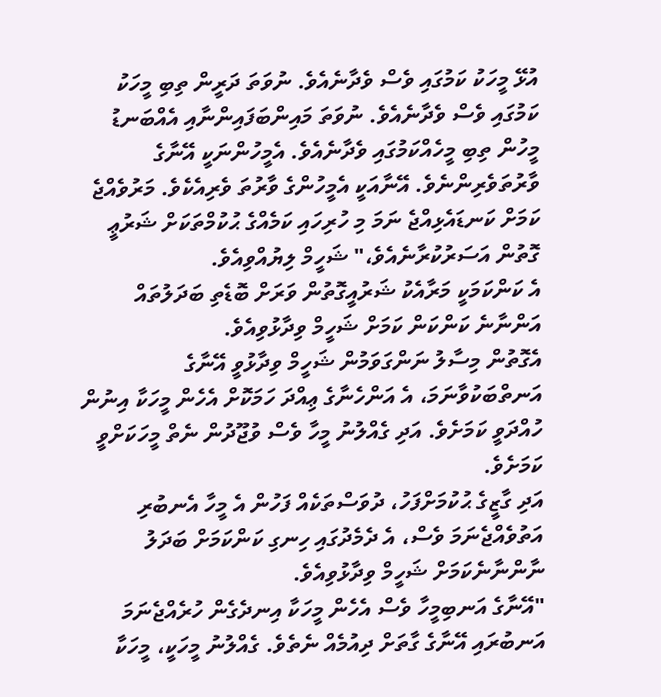އުޅޭ މީހަކު ކަމުގައި ވެސް ވެދާނެއެވެ. ނުވަތަ ދަރީން ތިބި މީހަކު ކަމުގައި ވެސް ވެދާނެއެވެ. ނުވަތަ މައިންބަފައިންނާއި އެއްބަނޑު މީހުން ތިބި މީހެއްކަމުގައި ވެދާނެއެވެ. އެމީހުންނަކީ އޭނާގެ ވާރުތަވެރިންނެވެ. އޭނާއަކީ އެމީހުންގެ ވާރުތަ ވެރިއެކެވެ. މަރުވެއްޖެ ކަމަށް ކަނޑައެޅިއްޖެ ނަމަ މި ހުރިހައި ކަމެއްގެ ޙުކުމްތަކަށް ޝަރުޢީ ގޮތުން އަސަރުކުރާނެއެވެ،" ޝަހީމް ލިޔުއްވިއެވެ.
އެ ކަންކަމަކީ މަރާއެކު ޝަރުއީގޮތުން ވަރަށް ބޮޑެތި ބަދަލުތައް އަންނާނެ ކަންކަން ކަމަށް ޝަހީމް ވިދާޅުވިއެވެ.
އެގޮތުން މިސާލު ނަންގަވަމުން ޝަހީމް ވިދާޅުވީ އޭނާގެ އަނތްބަކުވާނަމަ، އެ އަންހެނާގެ ޢިއްދަ ހަމަކޮށް އެހެން މީހަކާ އިނުން ހުއްދަވީ ކަމަށެވެ. އަދި ގެއްލުނު މީހާ ވެސް ވުޖޫދުން ނެތް މީހަކަށްވީ ކަމަށެވެ.
އަދި ގާޒީގެ ޙުކުމަށްފަހު، ދުވަސްތަކެއް ފަހުން އެ މީހާ އެނބުރި އަތުވެއްޖެނަމަ ވެސް، އެ ދެމެދުގައި ހިނގި ކަންކަމަށް ބަދަލު ނާންނާނެކަމަށް ޝަހީމް ވިދާޅުވިއެވެ.
"އޭނާގެ އަނބިމީހާ ވެސް އެހެން މީހަކާ އިނދެގެން ހުރެއްޖެނަމަ އަނބުރައި އޭނާގެ ގާތަށް ދިއުމެއް ނެތެވެ. ގެއްލުނު މީހަކީ، މީހަކާ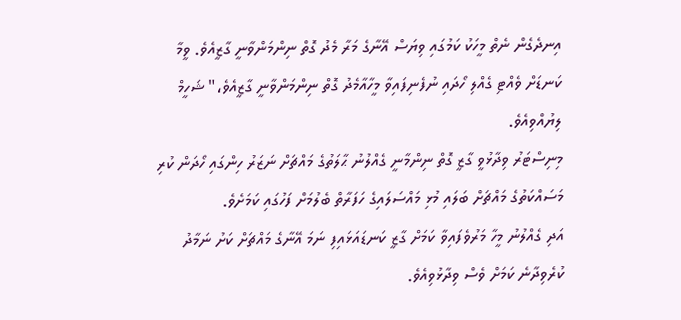އިނދެގެން ނެތް މީހަކު ކަމުގައި ވިޔަސް އޭނާގެ މަރާ މެދު ގޮތް ނިންމަންވާނީ ގާޒީއެވެ. ވީމާ ކަނޑަށް ވެއްޓި ގެއްލި ހޯދައި ނުފެނިފައިވާ މީހާއާމެދު ގޮތް ނިންމަންވާނީ ގާޒީއެވެ،" ޝަހީމް ލިޔުއްވިއެވެ.
މިނިސްޓަރު ވިދާޅުވީ ގާޒީ ގޮތް ނިންމާނީ ގެއްލުނު ޙާލަތުގެ މައްޗަށް ނަޒަރު ހިންގައި ހޯދަން ކުރި މަސައްކަތުގެ މައްޗަށް ބަލައި މުޅި މައްސަލައިގެ ހަފަރާތް ބެލުމަށް ފަހުގައި ކަމަށެވެ.
އަދި ގެއްލުނު މީހާ މަރުވެފައިވާ ކަމަށް ގާޒީ ކަނޑައަޅައިފި ނަމަ އޭނާގެ މައްޗަށް ކަށު ނަމާދު ކުރެވިދާނެ ކަމަށް ވެސް ވިދާޅުވިއެވެ.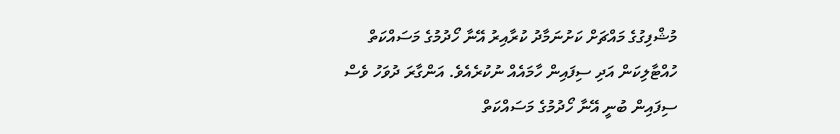މުޝްފިގުގެ މައްޗަށް ކަށުނަމާދު ކުރާއިރު އޭނާ ހޯދުމުގެ މަސައްކަތް ހުއްޓާލިކަން އަދި ސިފައިން ހާމައެއް ނުކުރެއެވެ. އަންގާރަ ދުވަހު ވެސް ސިފައިން ބުނީ އޭނާ ހޯދުމުގެ މަސައްކަތް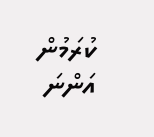ކުރަމުން އަންނަ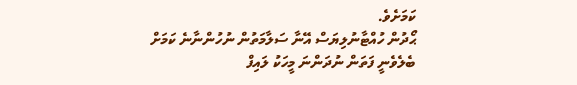ކަމަށެވެ.
ޙޯދުން ހުއްޓާނުލިޔަސް އޭނާ ސަލާމަތުން ނުހުންނާނެ ކަމަށް ބެލެވެނީ ފަތަން ނުދަންނަ މީހަކު ލައިފް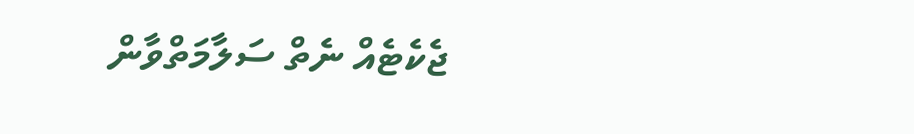ޖެކެޓެއް ނެތް ސަލާމަތްވާން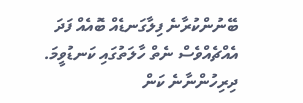ބޭނުންކުރާނެ ފިލާގަނޑެއް ބޮއެއް ފަދަ އެއްޗެއްވެސް ނެތް ހާލަތުގައި ކަނޑުވީމަ. ދިރިހުންނާނެ ކަން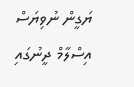ޔަގީން ނުވިޔަސް އިސްލާމް ދީނުގައި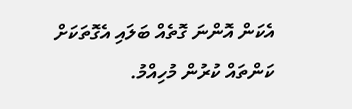އެކަން އޮންނަ ގޮތެއް ބަލައި އެގޮތަކަށް ކަންތައް ކުރުން މުހިއްމު.